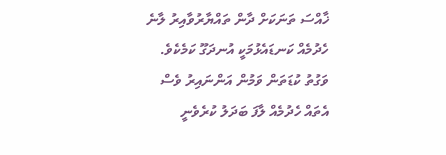ޚާއްސަ ތަނަކަށް ދާން ތައްޔާރުވާއިރު ލާނެ ހެދުމެއް ކަނޑައެޅުމަކީ އުނދަގޫ ކަމެކެވެ. ވަގުތު ކުޑަތަން ވަމުން އަންނައިރު ވެސް އެތައް ހެދުމެއް ލާފަ ބަދަލު ކުރެވެނީ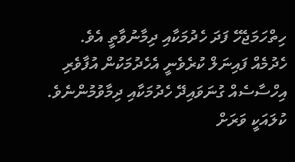ހިތްހަމަޖެހޭ ފަދަ ހެދުމަކާއި ދިމާނުވާތީ އެވެ. ހެދުމެއް ފައިނަލް ކުރެވެނީ އެހެދުމަކުން އުފާވެރި އިހްސާސެއް ގުނަވައިދޭ ހެދުމަކާއި ދިމާވުމުންނެވެ.
ކުލައަކީ ވަރަށް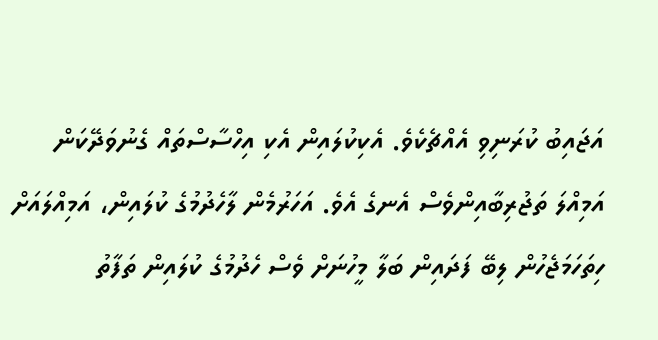އަޖައިބު ކުރަނިވި އެއްޗެކެވެ. އެކިކުލައިން އެކި އިހްސާސްތައް ގެނުވަދޭކަން އަމިއްލަ ތަޖުރިބާއިންވެސް އެނގެ އެވެ. އަހަރުމެން ލާހެދުމުގެ ކުލައިން، އަމިއްލައަށް ހިތަހަމަޖެހުން ލިބޭ ފަދައިން ބަލާ މީހުނަށް ވެސް ހެދުމުގެ ކުލައިން ތަފާތު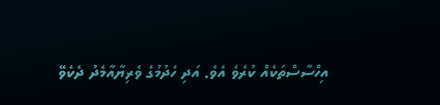އިހްސާސްތަކެއް ކުރެވެ އެވެ. އަދި ހެދުމުގެ ވެރިޔާއާމެދު ދެކެވޭ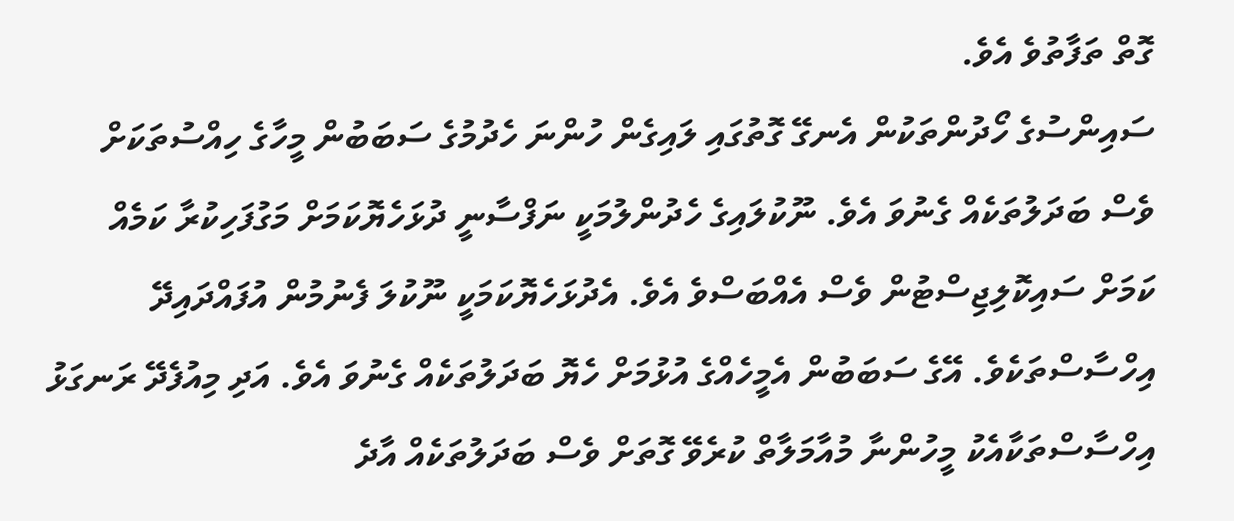ގޮތް ތަފާތުވެ އެވެ.
ސައިންސުގެ ހޯދުންތަކުން އެނގޭ ގޮތުގައި ލައިގެން ހުންނަ ހެދުމުގެ ސަބަބުން މީހާގެ ހިއްސުތަކަށް ވެސް ބަދަލުތަކެއް ގެނުވަ އެވެ. ނޫކުލައިގެ ހެދުންލުމަކީ ނަފްސާނީ ދުޅަހެޔޮކަމަށް މަގުފަހިކުރާ ކަމެއް ކަމަށް ސައިކޮލިޖިސްޓުން ވެސް އެއްބަސްވެ އެވެ. އެދުޅަހެޔޮކަމަކީ ނޫކުލަ ފެނުމުން އުފައްދައިދޭ އިހްސާސްތަކެވެ. އޭގެ ސަބަބުން އެމީހެއްގެ އުޅުމަށް ހެޔޮ ބަދަލުތަކެއް ގެނުވަ އެވެ. އަދި މިއުފެދޭ ރަނގަޅު އިހްސާސްތަކާއެކު މީހުންނާ މުއާމަލާތް ކުރެވޭ ގޮތަށް ވެސް ބަދަލުތަކެއް އާދެ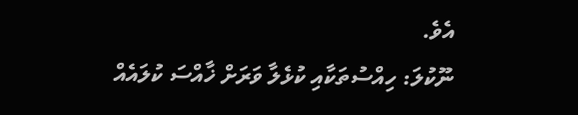އެވެ.
ނޫކުލަ: ހިއްސުތަކާއި ކުޅެލާ ވަރަށް ޚާއްސަ ކުލައެއް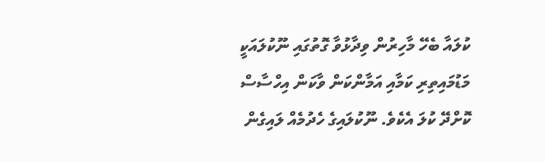ކުލައާ ބެހޭ މާހިރުން ވިދާޅުވާ ގޮތުގައި ނޫކުލައަކީ މަޑުމައިތިރި ކަމާއި އަމާންކަން ވާކަން އިހްސާސް ކޮށްދޭ ކުލަ އެކެވެ. ނޫކުލައިގެ ހެދުމެއް ލައިގެން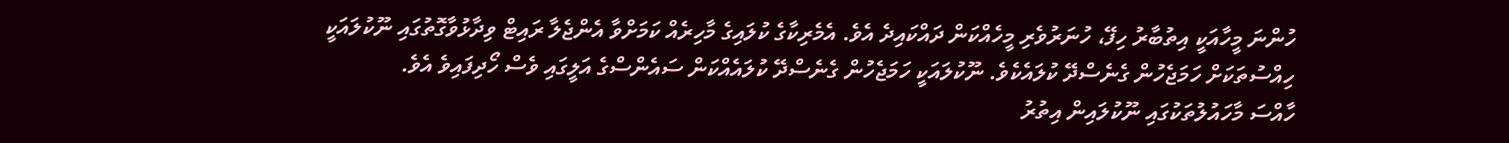ހުންނަ މީހާއަކީ އިތުބާރު ހިފޭ، ހުނަރުވެރި މީހެއްކަން ދައްކައިދެ އެވެ. އެމެރިކާގެ ކުލައިގެ މާހިރެއް ކަމަށްވާ އެންޖެލާ ރައިޓް ވިދާޅުވާގޮތުގައި ނޫކުލައަކީ ހިއްސުތަކަށް ހަމަޖެހުން ގެނެސްދޭ ކުލައެކެވެ. ނޫކުލައަކީ ހަމަޖެހުން ގެނެސްދޭ ކުލައެއްކަން ސައެންސްގެ އަލީގައި ވެސް ހޯދިފައިވެ އެވެ.
ހާއްސަ މާހައުލުތަކުގައި ނޫކުލައިން އިތުރު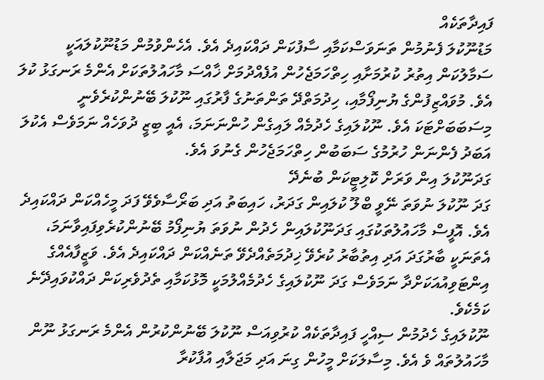ފައިދާތަކެއް
މަޑުނޫކުލަ ފެނުމުން ތަނަވަސްކަމާއި ސާފުކަން ދައްކައިދެ އެވެ. އެހެންވުމުން މަޑުނޫކުލައަކީ ސަމާލުކަން އިތުރު ކުރުމަށާއި ހިތްހަމަޖެހުން އުފެއްދުމަށް ޚާއްސަ މާހައުލުތަކަށް އެންމެ ރަނގަޅު ކުލަ އެވެ. މުވައްޒިފުންގެ ޔުނިފޯމާއި، ހިދުމަތްދޭ ތަންތަނުގެ ފާރުގައި ނޫކުލަ ބޭނުންކުރެވެނީ މިސަބަބަށްޓަކަ އެވެ. ނޫކުލައިގެ ހެދުމެއް ލައިގެން ހުންނަނަމަ، އެއީ ބިޒީ ދުވަހެއް ނަމަވެސް އެކުލަ އަބަދު ފެންނަން ހުރުމުގެ ސަބަބުން ހިތްހަމަޖެހުން ގެނުވަ އެވެ.
ގަދަނޫކުލަ އިން ވަރަށް ކޮލިޓީކަން ބުނެދޭ
ގަދަ ނޫކުލަ ނުވަތަ ނޭވީ ބްލޫ ކުލައިން ގަދަރު، ހައިބަތު އަދި ބަރޯސާވެވޭ ފަދަ މީހެއްކަން ދައްކައިދެ އެވެ. އޮފީސް މާހައުލުތަކުގައި ގަދަނޫކުލައިން ހެދުން ނުވަތަ ޔުނިފޯމު ބޭނުންކުރެވިފައިވާނަމަ، އެތަނަކީ ބާރުގަދަ އަދި އިތުބާރު ކުރެވޭ ޚިދުމަތެއްދެވޭ ތަނެއްކަން ދައްކައިދެ އެވެ. ވަޒީފާއެއްގެ އިންޓަވިއުއަކަށްދާ ނަމަވެސް ގަދަ ނޫކުލައިގެ ހެދުމެއްލުމަކީ މޮޅުކަމާއި ތެދުވެރިކަން ދައްކުވައިދޭނެ ކަމެކެވެ.
ނޫކުލައިގެ ހެދުމުން ސިއްހީ ފައިދާތަކެއް ކުރުވިއަސް ނޫކުލަ ބޭނުންކުރުން އެންމެ ރަނގަޅު ނޫން މާހައުލުތައް ވެ އެވެ. މިސާލަކަށް މީހުން ގިނަ އަދި މަޖަލާއި އުފާކުރާ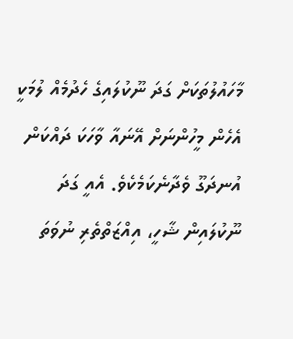މާހައުލުތަކަށް ގަދަ ނޫކުލައިގެ ހެދުމެއް ލުމަކީ އެހެން މީހުންނަށް އޭނައާ ވާހަކަ ދައްކަން އުނދަގޫ ވެދާނެކަމެކެވެ. އެއީ ގަދަ ނޫކުލައިން ޝާހީ، އިއްޒަތްތެރި ނުވަތަ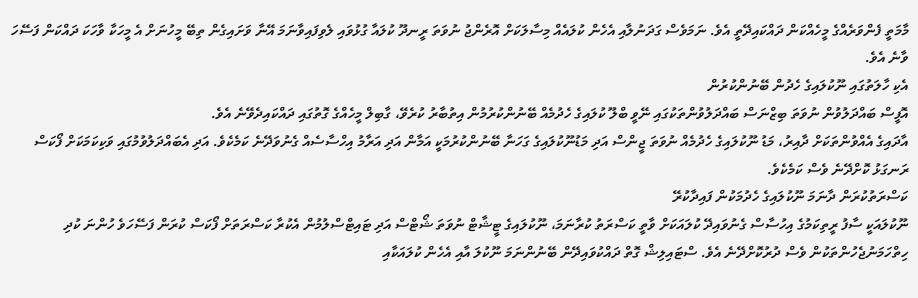މާމަތީ ފެންވަރެއްގެ މީހެއްކަން ދައްކައިދޭތީ އެވެ. ނަމަވެސް ގަދަނުލާއި އެހެން ކުލައެއް މިސާލަކަށް އޮރެންޖު ނުވަތަ ރީނދޫ ކުލައާ ގުޅުވައި ލެވިފައިވާނަމަ އޭނާ ވަށައިގެން ތިބޭ މީހުނަށް އެ މީހަކާ ވާހަކަ ދައްކަން ފަސޭހަ ވާނެ އެވެ.
އެކި ހާލަތުގައި ނޫކުލައިގެ ހެދުން ބޭނުންކުރުން
އޮފީސް ބައްދަލުވުން ނުވަތަ ބިޒްނަސް ބައްދަލުވުންތަކުގައި ނޭވީ ބްލޫ ކުލައިގެ ހެދުމެއް ބޭނުންކުރުމުން އިތުބާރު ކުރެވޭ، ގާބިލް މީހެއްގެ ގޮތުގައި ދައްކައިދެވޭނެ އެވެ.
އާދައިގެ އެއްވުންތަކަށް ދާއިރު، މަޑު ނޫކުލައިގެ ހެދުމެއް ނުވަތަ ޖީންސް އަދި މަޑުނޫކުލައިގެ ގަހަނާ ބޭނުންކުރުމަކީ އަމާން އަދި އަރާމު އިހްސާސެއް ގެނުވަދޭނެ ކަމެކެވެ. އަދި އެބައްދަލުވުމުގައި ވަކިކަމަކަށް ފޯކަސް ރަނގަޅު ކޮށްދޭނެ ވެސް ކަމެކެވެ.
ކަސްރަތުކުރަން ދާނަމަ ނޫކުލައިގެ ހެދުމަކުން ފައިދާކުރޭ
ނޫކުލައަކީ ސާފު ރީތިކަމުގެ އިހުސާސް ގެނުވައިދޭ ކުލައަކަށް ވާތީ ކަސްރަތު ކުރާނަމަ، ނޫކުލައިގެ ޓީޝާޓް ނުވަތަ ޝޯޓްސް އަދި ޓައިޓްސްލުމުން އެކުރާ ކަސްރަތަށް ފޯކަސް ކުރަން ފަސޭހަވެ ހުންނަ ކުދި ހިތްހަމަނުޖެހުންތަކުން ވެސް ދުރުކޮށްދޭނެ އެވެ. ސްޓައިލިޝް ގޮތް ދައްކުވައިދޭން ބޭނުންނަމަ ނޫކުލަ އާއި އެހެން ކުލައަކާއި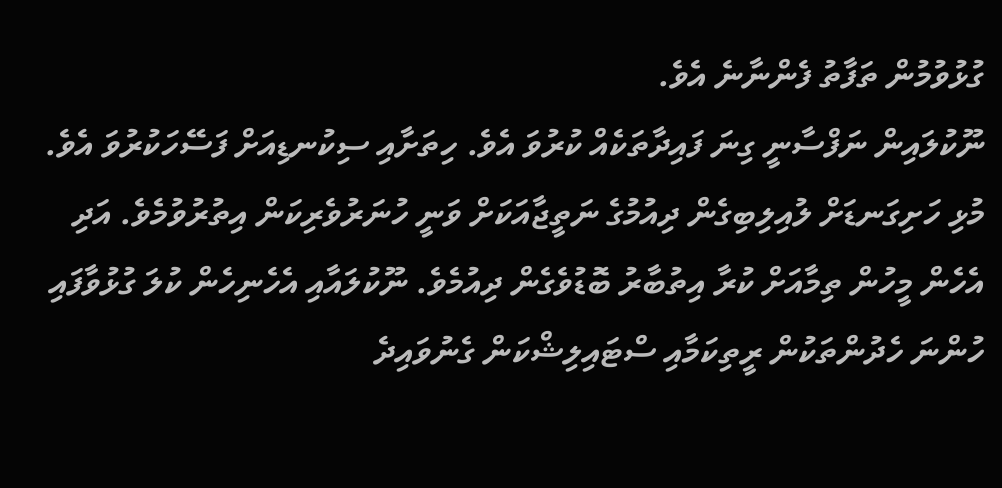ގުޅުވުމުން ތަފާތު ފެންނާނެ އެވެ.
ނޫކުލައިން ނަފްސާނީ ގިނަ ފައިދާތަކެއް ކުރުވަ އެވެ. ހިތަށާއި ސިކުނޑިއަށް ފަސޭހަކުރުވަ އެވެ. މުޅި ހަށިގަނޑަށް ލުއިލިބިގެން ދިއުމުގެ ނަތީޖާއަކަށް ވަނީ ހުނަރުވެރިކަން އިތުރުވުމެވެ. އަދި އެހެން މީހުން ތިމާއަށް ކުރާ އިތުބާރު ބޮޑުވެގެން ދިއުމެވެ. ނޫކުލައާއި އެހެނިހެން ކުލަ ގުޅުވާފައި ހުންނަ ހެދުންތަކުން ރީތިކަމާއި ސްޓައިލިޝްކަން ގެނުވައިދެ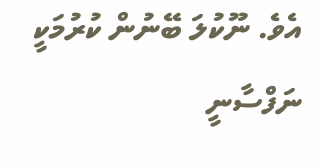އެވެ. ނޫކުލަ ބޭނުން ކުރުމަކީ ނަފްސާނީ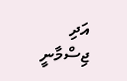އަދި ޖިސްމާނީ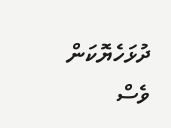ދުޅަހެޔޮކަން ވެސް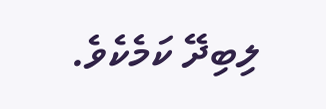ލިބިދޭ ކަމެކެވެ.